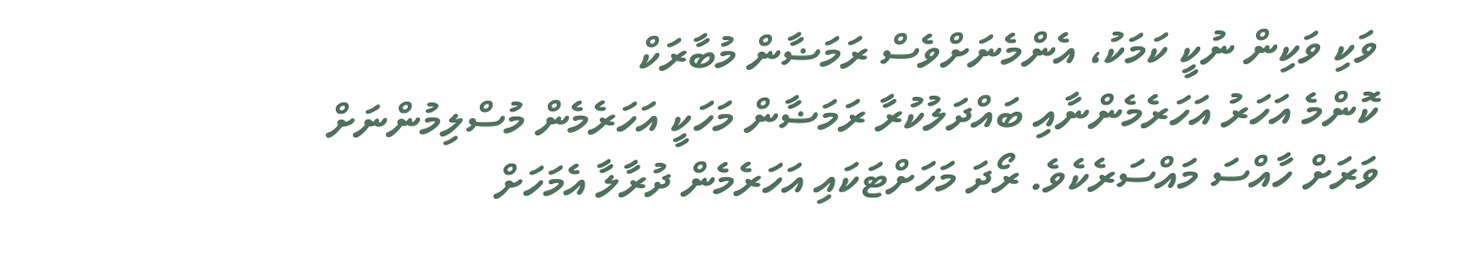ވަކި ވަކިން ނުކީ ކަމަކު، އެންމެނަށްވެސް ރަމަޟާން މުބާރަކް
ކޮންމެ އަހަރު އަހަރެމެންނާއި ބައްދަލުކުރާ ރަމަޟާން މަހަކީ އަހަރެމެން މުސްލިމުންނަށް ވަރަށް ހާއްސަ މައްސަރެކެވެ. ރޯދަ މަހަށްޓަކައި އަހަރެމެން ދުރާލާ އެމަހަށް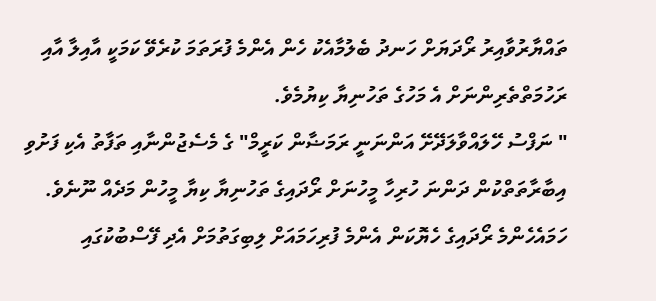ތައްޔާރުވާއިރު ރޯދަޔަށް ހަނދު ބެލުމާއެކު ހެން އެންމެ ފުރަތަމަ ކުރެވޭ ކަމަކީ އާއިލާ އާއި ރަހުމަތްތެރިންނަށް އެ މަހުގެ ތަހުނިޔާ ކިޔުމެވެ.
" ނަފްސު ހޭލައްވާލަދޭށޭ އަންނަނީ ރަމަޟާން ކަރީމް" ގެ މެސެޖުންނާއި ތަފާތު އެކި ފަށުވި އިބާރާތަތްކުން ދަންނަ ހުރިހާ މީހުނަށް ރޯދައިގެ ތަހުނިޔާ ކިޔާ މީހުން މަދެއް ނޫނެވެ. ހަމައެހެންމެ ރޯދައިގެ ހެޔޮކަން އެންމެ ފުރިހަމައަށް ލިބިގަތުމަށް އެދި ފޭސްބުކުގައި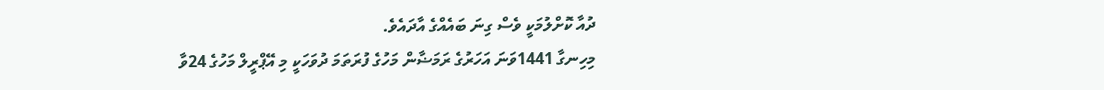ދުއާ ކޮށްލުމަކީ ވެސް ގިނަ ބައެއްގެ އާދައެވެ.
މިހިނގާ 1441ވަނަ އަހަރުގެ ރަމަޟާން މަހުގެ ފުރަތަމަ ދުވަހަކީ މި އޭޕްރީލް މަހުގެ 24ވާ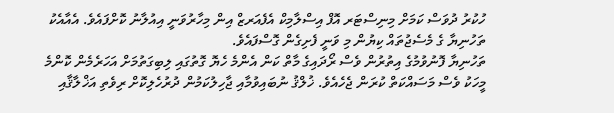ހުކުރު ދުވަސް ކަމަށް މިނިސްޓަރ އޮފް އިސްލާމިކް އެފެއަރޒް އިން މިހާރުވަނީ އިއުލާނު ކޮށްފައެވެ. އެއާއެކު ތަހުނިޔާ ގެ މެސެޖުތައް ކިޔުން މި ވަނީ ފެށިގެން ގޮސްފައެވެ.
ތަހުނިޔާ ފޮނުވުމުގެ އިތުރުން ވެސް ރޯދައިގެ މާތް ކަން އެންމެ ހެޔޮ ގޮތުގައި ލިބިގަތުމަށް އަހަރެމެން ކޮންމެ މީހަކު ވެސް މަސައްކަތް ކުރަން ޖެހެއެވެ. ޚުލްޤު ނުބައިވުމާއި ޖާހިލުކަމުން ދުރުހެލިކޮށް ރިވެތި އަޚްލާޤާއި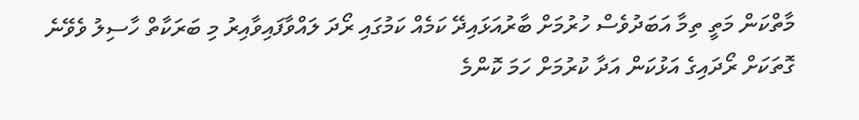މާތްކަން މަތީ ތިމާ އަބަދުވެސް ހުރުމަށް ބާރުއަޅައިދޭ ކަމެއް ކަމުގައި ރޯދަ ލައްވާފައިވާއިރު މި ބަރަކާތް ހާސިލު ވެވޭނެ ގޮތަކަށް ރޯދައިގެ އަޅުކަން އަދާ ކުރުމަށް ހަމަ ކޮންމެ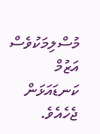މުސްލިމަކުވެސް އަޒުމް ކަނޑައަޅަން ޖެހެއެވެ.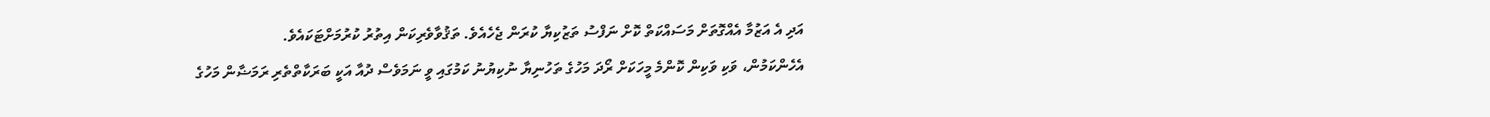އަދި އެ އަޒުމާ އެއްގޮތަށް މަސައްކަތް ކޮށް ނަފްސު ތަޒުކިޔާ ކުރަން ޖެހެއެވެ. ތަޤުވާވެރިކަން އިތުރު ކުރުމަށްޓަކައެވެ.
އެހެންކަމުން، ވަކި ވަކިން ކޮންމެ މީހަކަށް ރޯދަ މަހުގެ ތަހުނިޔާ ނުކިޔުނު ކަމުގައި ވީ ނަމަވެސް ދުއާ އަކީ ބަރަކާތްތެރި ރަމަޟާން މަހުގެ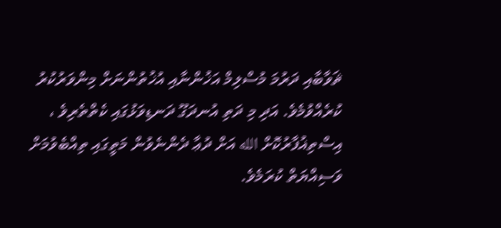ޘަވާބާއި ދަރުމަ މުސްލިމް އަޚުންނާއި އުޚުތުންނަށް މިންވަރުކުރު ކުރެއްވުމެވެ. އަދި މި ދަތި އުނދަގޫ ދަނޑިވަޅުގައި ކެތްތެރިވެ ، އިސްތިޣުފާރުކޮށް الله އަށް ދުޢާ ދެންނެވުން މަތީގައި ތިއްބެވުމަށް ވަސިއްޔަތް ކުރަމެވެ.